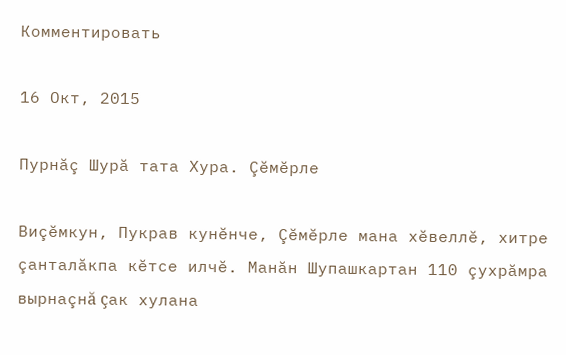Комментировать

16 Окт, 2015

Пурнăç Шурă тата Хура. Çĕмĕрле

Виçĕмкун, Пукрав кунĕнче, Çĕмĕрле мана хĕвеллĕ, хитре çанталăкпа кĕтсе илчĕ. Манăн Шупашкартан 110 çухрăмра вырнаçнă çак хулана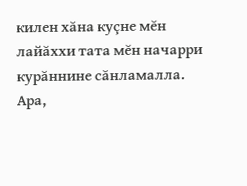килен хăна куçне мĕн лайăххи тата мĕн начарри курăннине сăнламалла. Ара,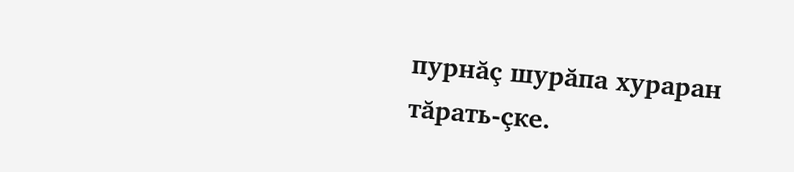пурнăç шурăпа хураран тăрать-çке.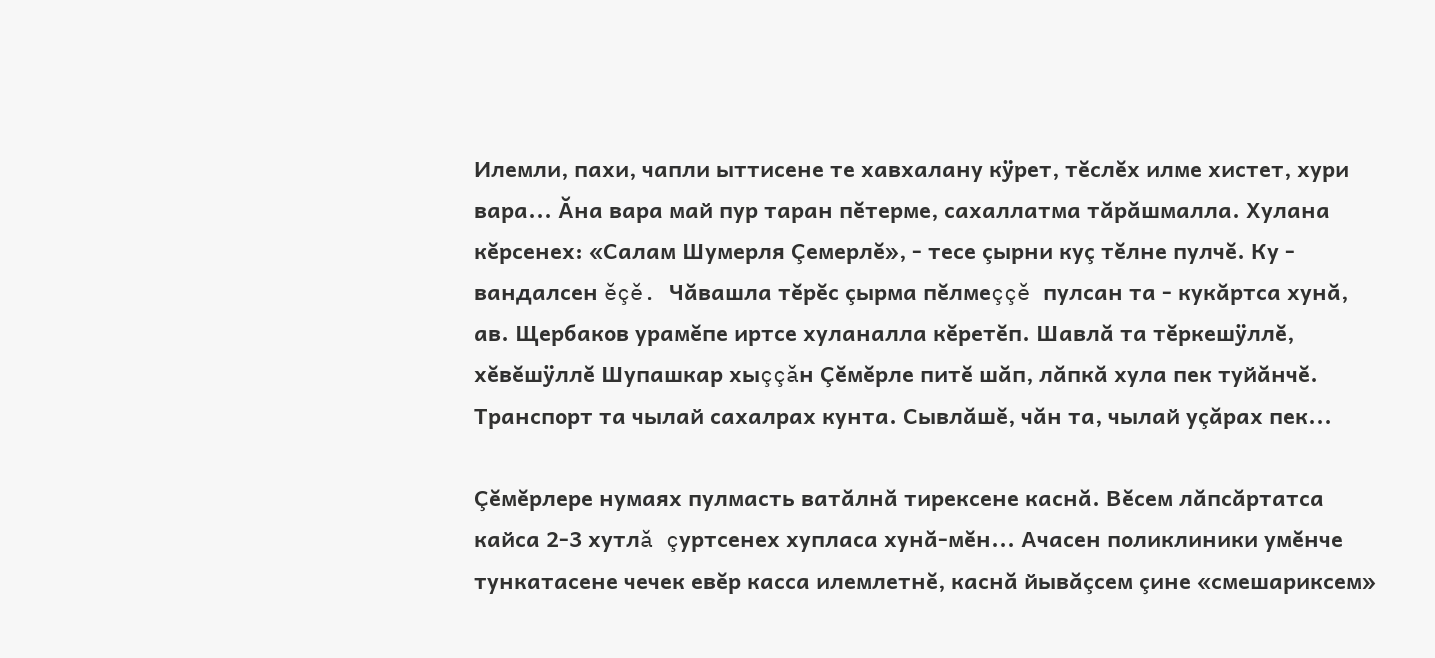Илемли, пахи, чапли ыттисене те хавхалану кÿрет, тĕслĕх илме хистет, хури вара... Ăна вара май пур таран пĕтерме, сахаллатма тăрăшмалла. Хулана кĕрсенех: «Салам Шумерля Çемерлĕ», - тесе çырни куç тĕлне пулчĕ. Ку - вандалсен ĕçĕ. Чăвашла тĕрĕс çырма пĕлмеççĕ пулсан та - кукăртса хунă, ав. Щербаков урамĕпе иртсе хуланалла кĕретĕп. Шавлă та тĕркешÿллĕ, хĕвĕшÿллĕ Шупашкар хыççăн Çĕмĕрле питĕ шăп, лăпкă хула пек туйăнчĕ. Транспорт та чылай сахалрах кунта. Сывлăшĕ, чăн та, чылай уçăрах пек...

Çĕмĕрлере нумаях пулмасть ватăлнă тирексене каснă. Вĕсем лăпсăртатса кайса 2-3 хутлă çуртсенех хупласа хунă-мĕн... Ачасен поликлиники умĕнче тункатасене чечек евĕр касса илемлетнĕ, каснă йывăçсем çине «смешариксем»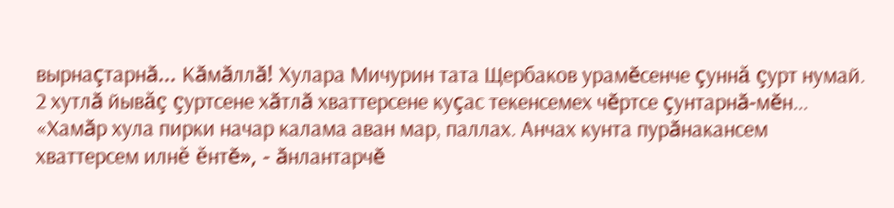вырнаçтарнă... Кăмăллă! Хулара Мичурин тата Щербаков урамĕсенче çуннă çурт нумай. 2 хутлă йывăç çуртсене хăтлă хваттерсене куçас текенсемех чĕртсе çунтарнă-мĕн... «Хамăр хула пирки начар калама аван мар, паллах. Анчах кунта пурăнакансем хваттерсем илнĕ ĕнтĕ», - ăнлантарчĕ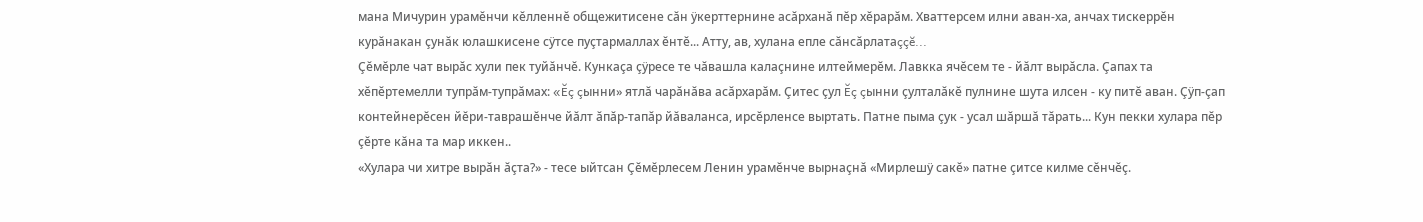мана Мичурин урамĕнчи кĕлленнĕ общежитисене сăн ÿкерттернине асăрханă пĕр хĕрарăм. Хваттерсем илни аван-ха, анчах тискеррĕн курăнакан çунăк юлашкисене сÿтсе пуçтармаллах ĕнтĕ... Атту, ав, хулана епле сăнсăрлатаççĕ...
Çĕмĕрле чат вырăс хули пек туйăнчĕ. Кункаçа çÿресе те чăвашла калаçнине илтеймерĕм. Лавкка ячĕсем те - йăлт вырăсла. Çапах та хĕпĕртемелли тупрăм-тупрăмах: «Ĕç çынни» ятлă чарăнăва асăрхарăм. Çитес çул Ĕç çынни çулталăкĕ пулнине шута илсен - ку питĕ аван. Çÿп-çап контейнерĕсен йĕри-таврашĕнче йăлт ăпăр-тапăр йăваланса, ирсĕрленсе выртать. Патне пыма çук - усал шăршă тăрать... Кун пекки хулара пĕр çĕрте кăна та мар иккен..
«Хулара чи хитре вырăн ăçта?» - тесе ыйтсан Çĕмĕрлесем Ленин урамĕнче вырнаçнă «Мирлешÿ сакĕ» патне çитсе килме сĕнчĕç.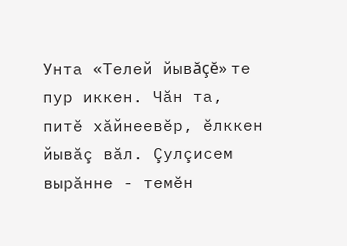Унта «Телей йывăçĕ» те пур иккен. Чăн та, питĕ хăйнеевĕр, ĕлккен йывăç вăл. Çулçисем вырăнне - темĕн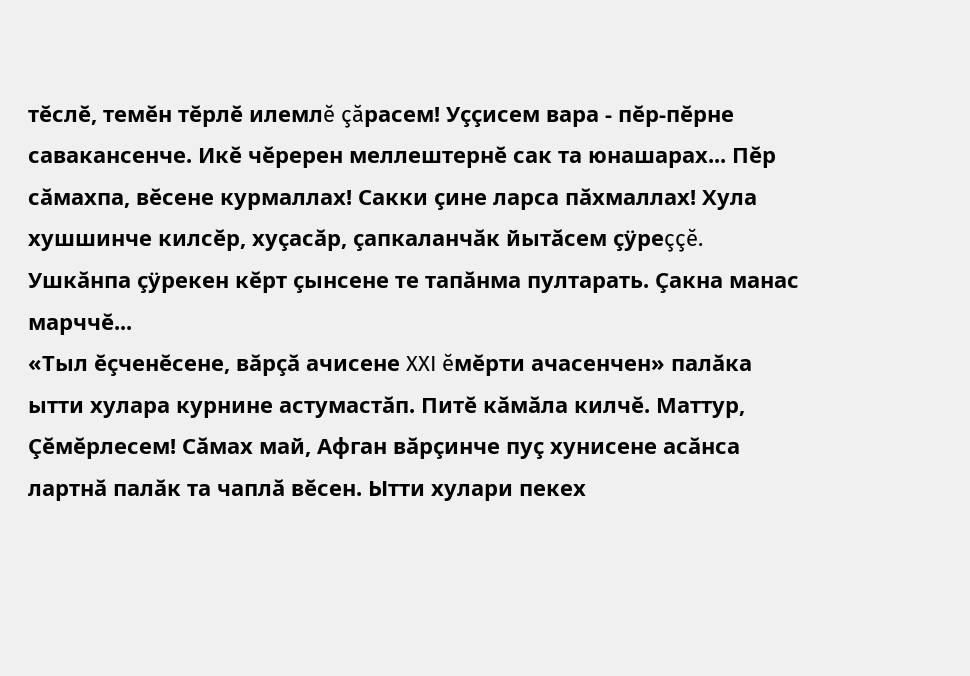тĕслĕ, темĕн тĕрлĕ илемлĕ çăрасем! Уççисем вара - пĕр-пĕрне савакансенче. Икĕ чĕререн меллештернĕ сак та юнашарах... Пĕр сăмахпа, вĕсене курмаллах! Сакки çине ларса пăхмаллах! Хула хушшинче килсĕр, хуçасăр, çапкаланчăк йытăсем çÿреççĕ. Ушкăнпа çÿрекен кĕрт çынсене те тапăнма пултарать. Çакна манас марччĕ...
«Тыл ĕçченĕсене, вăрçă ачисене XXI ĕмĕрти ачасенчен» палăка ытти хулара курнине астумастăп. Питĕ кăмăла килчĕ. Маттур, Çĕмĕрлесем! Сăмах май, Афган вăрçинче пуç хунисене асăнса лартнă палăк та чаплă вĕсен. Ытти хулари пекех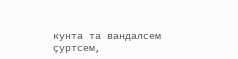кунта та вандалсем çуртсем,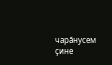чарăнусем çине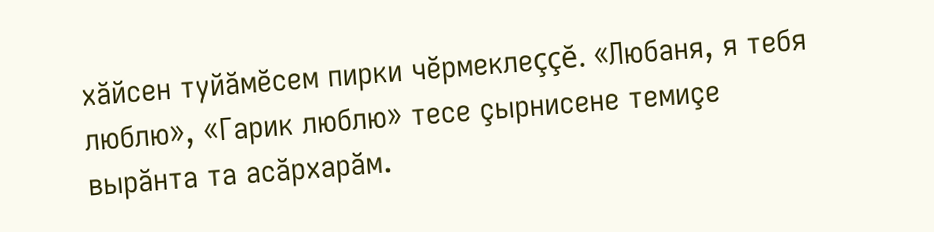хăйсен туйăмĕсем пирки чĕрмеклеççĕ. «Любаня, я тебя люблю», «Гарик люблю» тесе çырнисене темиçе вырăнта та асăрхарăм.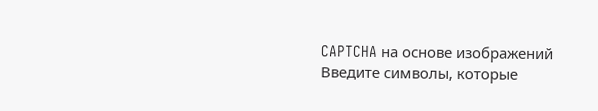CAPTCHA на основе изображений
Введите символы, которые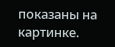показаны на картинке.